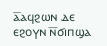ⲁ̅ⲁϥϩⲱⲛ ⲇⲉ ⲉϩⲟⲩⲛ ⲛ̅ϭⲓⲡϣⲁ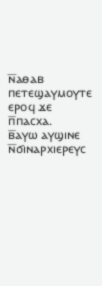ⲛ̅ⲁⲑⲁⲃ ⲡⲉⲧⲉϣⲁⲩⲙⲟⲩⲧⲉ ⲉⲣⲟϥ ϫⲉ ⲡ̅ⲡⲁⲥⲭⲁ.
ⲃ̅ⲁⲩⲱ ⲁⲩϣⲓⲛⲉ ⲛ̅ϭⲓⲛⲁⲣⲭⲓⲉⲣⲉⲩⲥ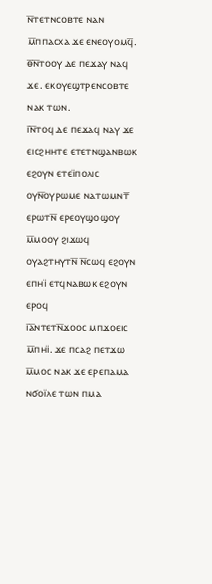ⲛ̅ⲧⲉⲧⲛⲥⲟⲃⲧⲉ ⲛⲁⲛ ⲙ̅ⲡⲡⲁⲥⲭⲁ ϫⲉ ⲉⲛⲉⲟⲩⲟⲙϥ̅.
ⲑ̅ⲛ̅ⲧⲟⲟⲩ ⲇⲉ ⲡⲉϫⲁⲩ ⲛⲁϥ ϫⲉ. ⲉⲕⲟⲩⲉϣⲧⲣⲉⲛⲥⲟⲃⲧⲉ ⲛⲁⲕ ⲧⲱⲛ.
ⲓ̅ⲛ̅ⲧⲟϥ ⲇⲉ ⲡⲉϫⲁϥ ⲛⲁⲩ ϫⲉ ⲉⲓⲥϩⲏⲏⲧⲉ ⲉⲧⲉⲧⲛϣⲁⲛⲃⲱⲕ ⲉϩⲟⲩⲛ ⲉⲧⲉⲓ̈ⲡⲟⲗⲓⲥ ⲟⲩⲛ̅ⲟⲩⲣⲱⲙⲉ ⲛⲁⲧⲱⲙⲛⲧ̅ ⲉⲣⲱⲧⲛ̅ ⲉⲣⲉⲟⲩϣⲟϣⲟⲩ ⲙ̅ⲙⲟⲟⲩ ϩⲓϫⲱϥ ⲟⲩⲁϩⲧⲏⲩⲧⲛ̅ ⲛ̅ⲥⲱϥ ⲉϩⲟⲩⲛ ⲉⲡⲏⲓ̈ ⲉⲧϥⲛⲁⲃⲱⲕ ⲉϩⲟⲩⲛ ⲉⲣⲟϥ
ⲓ̅ⲁ̅ⲛⲧⲉⲧⲛ̅ϫⲟⲟⲥ ⲙⲡϫⲟⲉⲓⲥ ⲙ̅ⲡⲏⲓ̈. ϫⲉ ⲡⲥⲁϩ ⲡⲉⲧϫⲱ ⲙ̅ⲙⲟⲥ ⲛⲁⲕ ϫⲉ ⲉⲣⲉⲡⲁⲙⲁ ⲛϭⲟⲓ̈ⲗⲉ ⲧⲱⲛ ⲡⲙⲁ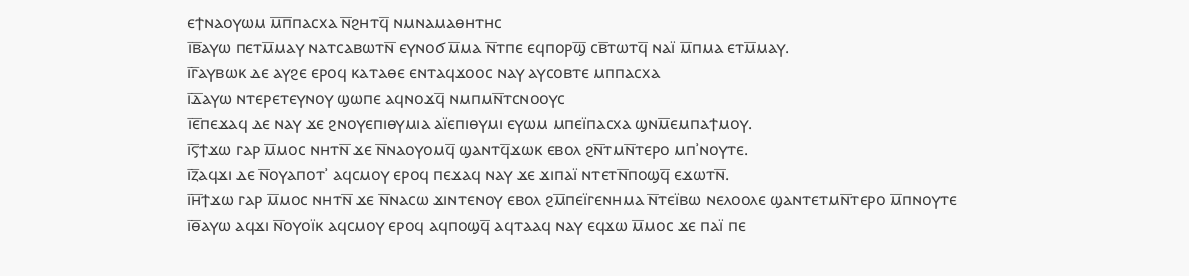ⲉϯⲛⲁⲟⲩⲱⲙ ⲙ̅ⲡ̅ⲡⲁⲥⲭⲁ ⲛ̅ϩⲏⲧϥ̅ ⲛⲙⲛⲁⲙⲁⲑⲏⲧⲏⲥ
ⲓ̅ⲃ̅ⲁⲩⲱ ⲡⲉⲧⲙ̅ⲙⲁⲩ ⲛⲁⲧⲥⲁⲃⲱⲧⲛ̅ ⲉⲩⲛⲟϭ ⲙ̅ⲙⲁ ⲛ̅ⲧⲡⲉ ⲉϥⲡⲟⲣϣ̅ ⲥⲃ̅ⲧⲱⲧϥ̅ ⲛⲁⲓ̈ ⲙ̅ⲡⲙⲁ ⲉⲧⲙ̅ⲙⲁⲩ.
ⲓ̅ⲅ̅ⲁⲩⲃⲱⲕ ⲇⲉ ⲁⲩϩⲉ ⲉⲣⲟϥ ⲕⲁⲧⲁⲑⲉ ⲉⲛⲧⲁϥϫⲟⲟⲥ ⲛⲁⲩ ⲁⲩⲥⲟⲃⲧⲉ ⲙⲡⲡⲁⲥⲭⲁ
ⲓ̅ⲇ̅ⲁⲩⲱ ⲛⲧⲉⲣⲉⲧⲉⲩⲛⲟⲩ ϣⲱⲡⲉ ⲁϥⲛⲟϫϥ̅ ⲛⲙⲡⲙⲛ̅ⲧⲥⲛⲟⲟⲩⲥ
ⲓ̅ⲉ̅ⲡⲉϫⲁϥ ⲇⲉ ⲛⲁⲩ ϫⲉ ϩⲛⲟⲩⲉⲡⲓⲑⲩⲙⲓⲁ ⲁⲓ̈ⲉⲡⲓⲑⲩⲙⲓ ⲉⲩⲱⲙ ⲙⲡⲉⲓ̈ⲡⲁⲥⲭⲁ ϣⲛⲙ̅ⲉⲙⲡⲁϯⲙⲟⲩ.
ⲓ̅ⲋ̅ϯϫⲱ ⲅⲁⲣ ⲙ̅ⲙⲟⲥ ⲛⲏⲧⲛ̅ ϫⲉ ⲛ̅ⲛⲁⲟⲩⲟⲙϥ̅ ϣⲁⲛⲧϥ̅ϫⲱⲕ ⲉⲃⲟⲗ ϩⲛ̅ⲧⲙⲛ̅ⲧⲉⲣⲟ ⲙⲡʾⲛⲟⲩⲧⲉ.
ⲓ̅ⲍ̅ⲁϥϫⲓ ⲇⲉ ⲛ̅ⲟⲩⲁⲡⲟⲧʾ ⲁϥⲥⲙⲟⲩ ⲉⲣⲟϥ ⲡⲉϫⲁϥ ⲛⲁⲩ ϫⲉ ϫⲓⲡⲁⲓ̈ ⲛⲧⲉⲧⲛ̅ⲡⲟϣϥ̅ ⲉϫⲱⲧⲛ̅.
ⲓ̅ⲏ̅ϯϫⲱ ⲅⲁⲣ ⲙ̅ⲙⲟⲥ ⲛⲏⲧⲛ̅ ϫⲉ ⲛ̅ⲛⲁⲥⲱ ϫⲓⲛⲧⲉⲛⲟⲩ ⲉⲃⲟⲗ ϩⲙ̅ⲡⲉⲓ̈ⲅⲉⲛⲏⲙⲁ ⲛ̅ⲧⲉⲓ̈ⲃⲱ ⲛⲉⲗⲟⲟⲗⲉ ϣⲁⲛⲧⲉⲧⲙⲛ̅ⲧⲉⲣⲟ ⲙ̅ⲡⲛⲟⲩⲧⲉ
ⲓ̅ⲑ̅ⲁⲩⲱ ⲁϥϫⲓ ⲛ̅ⲟⲩⲟⲓ̈ⲕ ⲁϥⲥⲙⲟⲩ ⲉⲣⲟϥ ⲁϥⲡⲟϣϥ̅ ⲁϥⲧⲁⲁϥ ⲛⲁⲩ ⲉϥϫⲱ ⲙ̅ⲙⲟⲥ ϫⲉ ⲡⲁⲓ̈ ⲡⲉ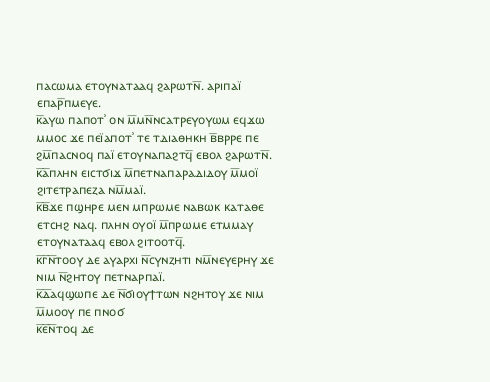ⲡⲁⲥⲱⲙⲁ ⲉⲧⲟⲩⲛⲁⲧⲁⲁϥ ϩⲁⲣⲱⲧⲛ̅. ⲁⲣⲓⲡⲁⲓ̈ ⲉⲡⲁⲣ̅ⲡⲙⲉⲩⲉ.
ⲕ̅ⲁⲩⲱ ⲡⲁⲡⲟⲧʾ ⲟⲛ ⲙ̅ⲙⲛ̅ⲛⲥⲁⲧⲣⲉⲩⲟⲩⲱⲙ ⲉϥϫⲱ ⲙⲙⲟⲥ ϫⲉ ⲡⲉⲓ̈ⲁⲡⲟⲧʾ ⲧⲉ ⲧⲇⲓⲁⲑⲏⲕⲏ ⲃ̅ⲃⲣⲣⲉ ⲡⲉ ϩⲙ̅ⲡⲁⲥⲛⲟϥ ⲡⲁⲓ̈ ⲉⲧⲟⲩⲛⲁⲡⲁϩⲧϥ̅ ⲉⲃⲟⲗ ϩⲁⲣⲱⲧⲛ̅.
ⲕ̅ⲁ̅ⲡⲗⲏⲛ ⲉⲓⲥⲧϭⲓϫ ⲙ̅ⲡⲉⲧⲛⲁⲡⲁⲣⲁⲇⲓⲇⲟⲩ ⲙ̅ⲙⲟⲓ̈ ϩⲓⲧⲉⲧⲣⲁⲡⲉⲍⲁ ⲛⲙ̅ⲙⲁⲓ̈.
ⲕ̅ⲃ̅ϫⲉ ⲡϣⲏⲣⲉ ⲙⲉⲛ ⲙⲡⲣⲱⲙⲉ ⲛⲁⲃⲱⲕ ⲕⲁⲧⲁⲑⲉ ⲉⲧⲥⲏϩ ⲛⲁϥ. ⲡⲗⲏⲛ ⲟⲩⲟⲓ̈ ⲙ̅ⲡⲣⲱⲙⲉ ⲉⲧⲙⲙⲁⲩ ⲉⲧⲟⲩⲛⲁⲧⲁⲁϥ ⲉⲃⲟⲗ ϩⲓⲧⲟⲟⲧϥ̅.
ⲕ̅ⲅ̅ⲛ̅ⲧⲟⲟⲩ ⲇⲉ ⲁⲩⲁⲣⲭⲓ ⲛ̅ⲥⲩⲛⲍⲏⲧⲓ ⲛⲙ̅ⲛⲉⲩⲉⲣⲏⲩ ϫⲉ ⲛⲓⲙ ⲛ̅ϩⲏⲧⲟⲩ ⲡⲉⲧⲛⲁⲣⲡⲁⲓ̈.
ⲕ̅ⲇ̅ⲁϥϣⲱⲡⲉ ⲇⲉ ⲛ̅ϭⲓⲟⲩϯⲧⲱⲛ ⲛϩⲏⲧⲟⲩ ϫⲉ ⲛⲓⲙ ⲙ̅ⲙⲟⲟⲩ ⲡⲉ ⲡⲛⲟϭ
ⲕ̅ⲉ̅ⲛ̅ⲧⲟϥ ⲇⲉ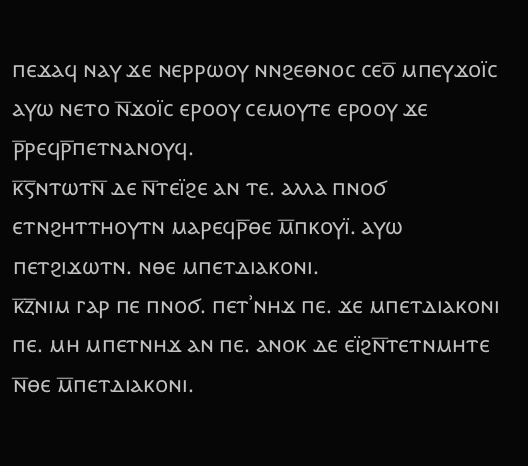ⲡⲉϫⲁϥ ⲛⲁⲩ ϫⲉ ⲛⲉⲣⲣⲱⲟⲩ ⲛⲛϩⲉⲑⲛⲟⲥ ⲥⲉⲟ̅ ⲙⲡⲉⲩϫⲟⲓ̈ⲥ ⲁⲩⲱ ⲛⲉⲧⲟ ⲛ̅ϫⲟⲓ̈ⲥ ⲉⲣⲟⲟⲩ ⲥⲉⲙⲟⲩⲧⲉ ⲉⲣⲟⲟⲩ ϫⲉ ⲣ̅ⲣⲉϥⲣ̅ⲡⲉⲧⲛⲁⲛⲟⲩϥ.
ⲕ̅ⲋ̅ⲛⲧⲱⲧⲛ̅ ⲇⲉ ⲛ̅ⲧⲉⲓ̈ϩⲉ ⲁⲛ ⲧⲉ. ⲁⲗⲗⲁ ⲡⲛⲟϭ ⲉⲧⲛϩⲏⲧⲧⲏⲟⲩⲧⲛ ⲙⲁⲣⲉϥⲣ̅ⲑⲉ ⲙ̅ⲡⲕⲟⲩⲓ̈. ⲁⲩⲱ ⲡⲉⲧϩⲓϫⲱⲧⲛ. ⲛⲑⲉ ⲙⲡⲉⲧⲇⲓⲁⲕⲟⲛⲓ.
ⲕ̅ⲍ̅ⲛⲓⲙ ⲅⲁⲣ ⲡⲉ ⲡⲛⲟϭ. ⲡⲉⲧʾⲛⲏϫ ⲡⲉ. ϫⲉ ⲙⲡⲉⲧⲇⲓⲁⲕⲟⲛⲓ ⲡⲉ. ⲙⲏ ⲙⲡⲉⲧⲛⲏϫ ⲁⲛ ⲡⲉ. ⲁⲛⲟⲕ ⲇⲉ ⲉⲓ̈ϩⲛ̅ⲧⲉⲧⲛⲙⲏⲧⲉ ⲛ̅ⲑⲉ ⲙ̅ⲡⲉⲧⲇⲓⲁⲕⲟⲛⲓ.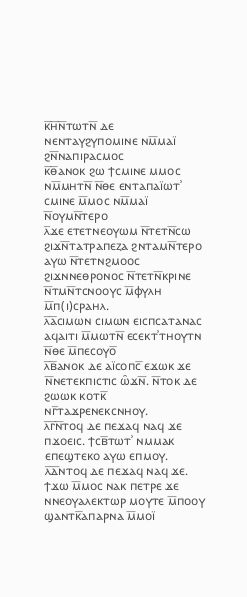ⲕ̅ⲏ̅ⲛ̅ⲧⲱⲧⲛ̅ ⲇⲉ ⲛⲉⲛⲧⲁⲩϩⲩⲡⲟⲙⲓⲛⲉ ⲛⲙ̅ⲙⲁⲓ̈ ϩⲛ̅ⲛⲁⲡⲓⲣⲁⲥⲙⲟⲥ
ⲕ̅ⲑ̅ⲁⲛⲟⲕ ϩⲱ ϯⲥⲙⲓⲛⲉ ⲙⲙⲟⲥ ⲛⲙ̅ⲙⲏⲧⲛ̅ ⲛ̅ⲑⲉ ⲉⲛⲧⲁⲡⲁⲓ̈ⲱⲧʾ ⲥⲙⲓⲛⲉ ⲙ̅ⲙⲟⲥ ⲛⲙ̅ⲙⲁⲓ̈ ⲛ̅ⲟⲩⲙⲛ̅ⲧⲉⲣⲟ
ⲗ̅ϫⲉ ⲉⲧⲉⲧⲛⲉⲟⲩⲱⲙ ⲛ̅ⲧⲉⲧⲛ̅ⲥⲱ ϩⲓϫⲛ̅ⲧⲁⲧⲣⲁⲡⲉⲍⲁ ϩⲛⲧⲁⲙⲛ̅ⲧⲉⲣⲟ ⲁⲩⲱ ⲛ̅ⲧⲉⲧⲛϩⲙⲟⲟⲥ ϩⲓϫⲛⲛⲉⲑⲣⲟⲛⲟⲥ ⲛ̅ⲧⲉⲧⲛ̅ⲕⲣⲓⲛⲉ ⲛ̅ⲧⲙⲛ̅ⲧⲥⲛⲟⲟⲩⲥ ⲙ̅ⲫⲩⲗⲏ ⲙ̅ⲡ(ⲓ)ⲥⲣⲁⲏⲗ.
ⲗ̅ⲁ̅ⲥⲓⲙⲱⲛ ⲥⲓⲙⲱⲛ ⲉⲓⲥⲡⲥⲁⲧⲁⲛⲁⲥ ⲁϥⲁⲓⲧⲓ ⲙ̅ⲙⲱⲧⲛ̅ ⲉⲥⲉⲕⲧʾⲧⲏⲟⲩⲧⲛ ⲛ̅ⲑⲉ ⲙ̅ⲡⲉⲥⲟⲩⲟ̅
ⲗ̅ⲃ̅ⲁⲛⲟⲕ ⲇⲉ ⲁⲓ̈ⲥⲟⲡⲥ̅ ⲉϫⲱⲕ ϫⲉ ⲛ̅ⲛⲉⲧⲉⲕⲡⲓⲥⲧⲓⲥ ⲱ̑ϫⲛ̅. ⲛ̅ⲧⲟⲕ ⲇⲉ ϩⲱⲱⲕ ⲕⲟⲧⲕ̅ ⲛⲅ̅ⲧⲁϫⲣⲉⲛⲉⲕⲥⲛⲏⲟⲩ.
ⲗ̅ⲅ̅ⲛ̅ⲧⲟϥ ⲇⲉ ⲡⲉϫⲁϥ ⲛⲁϥ ϫⲉ ⲡϫⲟⲉⲓⲥ. ϯⲥⲃ̅ⲧⲱⲧʾ ⲛⲙⲙⲁⲕ ⲉⲡⲉϣⲧⲉⲕⲟ ⲁⲩⲱ ⲉⲡⲙⲟⲩ.
ⲗ̅ⲇ̅ⲛⲧⲟϥ ⲇⲉ ⲡⲉϫⲁϥ ⲛⲁϥ ϫⲉ. ϯϫⲱ ⲙ̅ⲙⲟⲥ ⲛⲁⲕ ⲡⲉⲧⲣⲉ ϫⲉ ⲛⲛⲉⲟⲩⲁⲗⲉⲕⲧⲱⲣ ⲙⲟⲩⲧⲉ ⲙ̅ⲡⲟⲟⲩ ϣⲁⲛⲧⲕ̅ⲁⲡⲁⲣⲛⲁ ⲙ̅ⲙⲟⲓ̈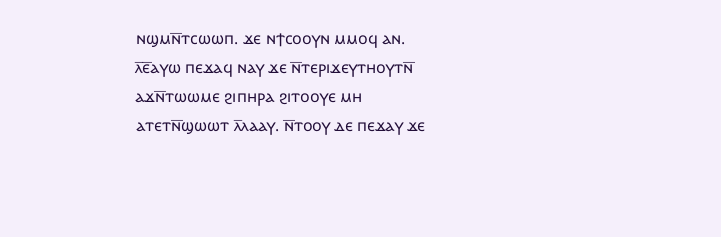ⲛϣⲙⲛ̅ⲧⲥⲱⲱⲡ. ϫⲉ ⲛϯⲥⲟⲟⲩⲛ ⲙⲙⲟϥ ⲁⲛ.
ⲗ̅ⲉ̅ⲁⲩⲱ ⲡⲉϫⲁϥ ⲛⲁⲩ ϫⲉ ⲛ̅ⲧⲉⲣⲓϫⲉⲩⲧⲏⲟⲩⲧⲛ̅ ⲁϫⲛ̅ⲧⲱⲱⲙⲉ ϩⲓⲡⲏⲣⲁ ϩⲓⲧⲟⲟⲩⲉ ⲙⲏ ⲁⲧⲉⲧⲛ̅ϣⲱⲱⲧ ⲗ̅ⲗⲁⲁⲩ. ⲛ̅ⲧⲟⲟⲩ ⲇⲉ ⲡⲉϫⲁⲩ ϫⲉ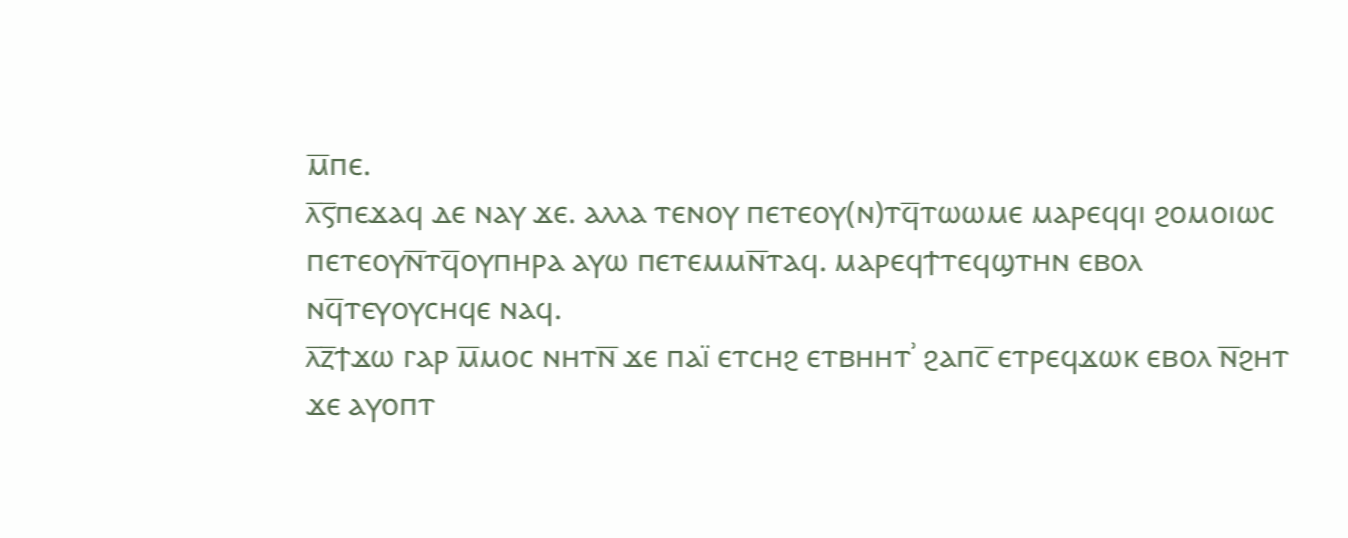ⲙ̅ⲡⲉ.
ⲗ̅ⲋ̅ⲡⲉϫⲁϥ ⲇⲉ ⲛⲁⲩ ϫⲉ. ⲁⲗⲗⲁ ⲧⲉⲛⲟⲩ ⲡⲉⲧⲉⲟⲩ(ⲛ)ⲧϥ̅ⲧⲱⲱⲙⲉ ⲙⲁⲣⲉϥϥⲓ ϩⲟⲙⲟⲓⲱⲥ ⲡⲉⲧⲉⲟⲩⲛ̅ⲧϥ̅ⲟⲩⲡⲏⲣⲁ ⲁⲩⲱ ⲡⲉⲧⲉⲙⲙⲛ̅ⲧⲁϥ. ⲙⲁⲣⲉϥϯⲧⲉϥϣⲧⲏⲛ ⲉⲃⲟⲗ ⲛϥ̅ⲧⲉⲩⲟⲩⲥⲏϥⲉ ⲛⲁϥ.
ⲗ̅ⲍ̅ϯϫⲱ ⲅⲁⲣ ⲙ̅ⲙⲟⲥ ⲛⲏⲧⲛ̅ ϫⲉ ⲡⲁⲓ̈ ⲉⲧⲥⲏϩ ⲉⲧⲃⲏⲏⲧʾ ϩⲁⲡⲥ̅ ⲉⲧⲣⲉϥϫⲱⲕ ⲉⲃⲟⲗ ⲛ̅ϩⲏⲧ ϫⲉ ⲁⲩⲟⲡⲧ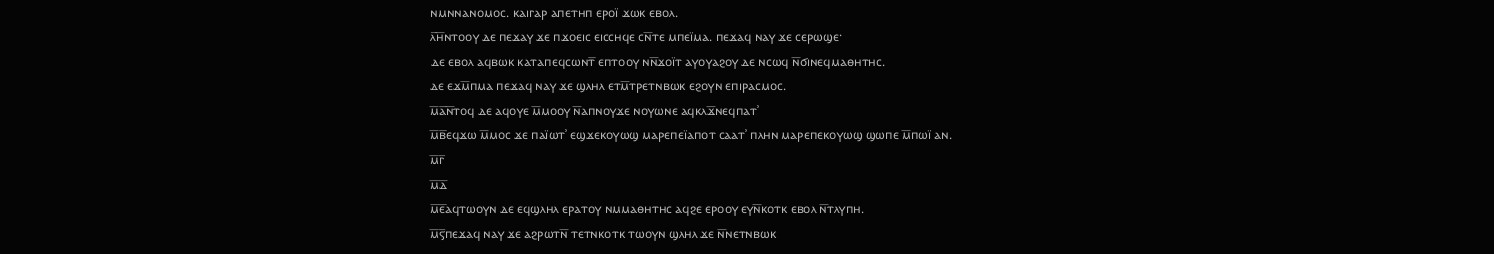ⲛⲙⲛⲛⲁⲛⲟⲙⲟⲥ. ⲕⲁⲓⲅⲁⲣ ⲁⲡⲉⲧⲏⲡ ⲉⲣⲟⲓ̈ ϫⲱⲕ ⲉⲃⲟⲗ.
ⲗ̅ⲏ̅ⲛⲧⲟⲟⲩ ⲇⲉ ⲡⲉϫⲁⲩ ϫⲉ ⲡϫⲟⲉⲓⲥ ⲉⲓⲥⲥⲏϥⲉ ⲥⲛ̅ⲧⲉ ⲙⲡⲉⲓ̈ⲙⲁ. ⲡⲉϫⲁϥ ⲛⲁⲩ ϫⲉ ⲥⲉⲣⲱϣⲉ·
ⲇⲉ ⲉⲃⲟⲗ ⲁϥⲃⲱⲕ ⲕⲁⲧⲁⲡⲉϥⲥⲱⲛⲧ̅ ⲉⲡⲧⲟⲟⲩ ⲛⲛ̅ϫⲟⲓ̈ⲧ ⲁⲩⲟⲩⲁϩⲟⲩ ⲇⲉ ⲛⲥⲱϥ ⲛ̅ϭⲓⲛⲉϥⲙⲁⲑⲏⲧⲏⲥ.
ⲇⲉ ⲉϫⲙ̅ⲡⲙⲁ ⲡⲉϫⲁϥ ⲛⲁⲩ ϫⲉ ϣⲗⲏⲗ ⲉⲧⲙ̅ⲧⲣⲉⲧⲛⲃⲱⲕ ⲉϩⲟⲩⲛ ⲉⲡⲓⲣⲁⲥⲙⲟⲥ.
ⲙ̅ⲁ̅ⲛ̅ⲧⲟϥ ⲇⲉ ⲁϥⲟⲩⲉ ⲙ̅ⲙⲟⲟⲩ ⲛ̅ⲁⲡⲛⲟⲩϫⲉ ⲛⲟⲩⲱⲛⲉ ⲁϥⲕⲗϫ̅ⲛⲉϥⲡⲁⲧʾ
ⲙ̅ⲃ̅ⲉϥϫⲱ ⲙ̅ⲙⲟⲥ ϫⲉ ⲡⲁⲓ̈ⲱⲧʾ ⲉϣϫⲉⲕⲟⲩⲱϣ ⲙⲁⲣⲉⲡⲉⲓ̈ⲁⲡⲟⲧ ⲥⲁⲁⲧʾ ⲡⲗⲏⲛ ⲙⲁⲣⲉⲡⲉⲕⲟⲩⲱϣ ϣⲱⲡⲉ ⲙ̅ⲡⲱⲓ̈ ⲁⲛ.
ⲙ̅ⲅ̅
ⲙ̅ⲇ̅
ⲙ̅ⲉ̅ⲁϥⲧⲱⲟⲩⲛ ⲇⲉ ⲉϥϣⲗⲏⲗ ⲉⲣⲁⲧⲟⲩ ⲛⲙⲙⲁⲑⲏⲧⲏⲥ ⲁϥϩⲉ ⲉⲣⲟⲟⲩ ⲉⲩⲛ̅ⲕⲟⲧⲕ ⲉⲃⲟⲗ ⲛ̅ⲧⲗⲩⲡⲏ.
ⲙ̅ⲋ̅ⲡⲉϫⲁϥ ⲛⲁⲩ ϫⲉ ⲁϩⲣⲱⲧⲛ̅ ⲧⲉⲧⲛⲕⲟⲧⲕ ⲧⲱⲟⲩⲛ ϣⲗⲏⲗ ϫⲉ ⲛ̅ⲛⲉⲧⲛⲃⲱⲕ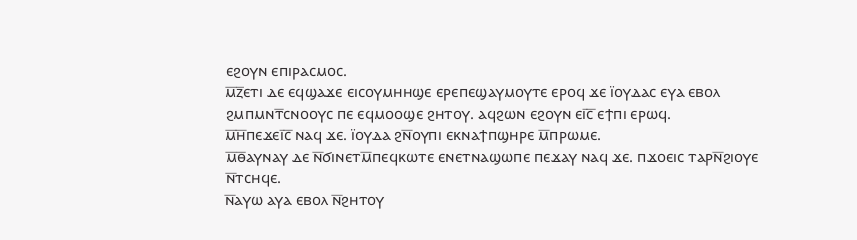ⲉϩⲟⲩⲛ ⲉⲡⲓⲣⲁⲥⲙⲟⲥ.
ⲙ̅ⲍ̅ⲉⲧⲓ ⲇⲉ ⲉϥϣⲁϫⲉ ⲉⲓⲥⲟⲩⲙⲏⲏϣⲉ ⲉⲣⲉⲡⲉϣⲁⲩⲙⲟⲩⲧⲉ ⲉⲣⲟϥ ϫⲉ ⲓ̈ⲟⲩⲇⲁⲥ ⲉⲩⲁ ⲉⲃⲟⲗ ϩⲙⲡⲙⲛⲧ̅ⲥⲛⲟⲟⲩⲥ ⲡⲉ ⲉϥⲙⲟⲟϣⲉ ϩⲏⲧⲟⲩ. ⲁϥϩⲱⲛ ⲉϩⲟⲩⲛ ⲉⲓ̅ⲥ̅ ⲉϯⲡⲓ ⲉⲣⲱϥ.
ⲙ̅ⲏ̅ⲡⲉϫⲉⲓ̅ⲥ̅ ⲛⲁϥ ϫⲉ. ⲓ̈ⲟⲩⲇⲁ ϩⲛ̅ⲟⲩⲡⲓ ⲉⲕⲛⲁϯⲡϣⲏⲣⲉ ⲙ̅ⲡⲣⲱⲙⲉ.
ⲙ̅ⲑ̅ⲁⲩⲛⲁⲩ ⲇⲉ ⲛ̅ϭⲓⲛⲉⲧⲙ̅ⲡⲉϥⲕⲱⲧⲉ ⲉⲛⲉⲧⲛⲁϣⲱⲡⲉ ⲡⲉϫⲁⲩ ⲛⲁϥ ϫⲉ. ⲡϫⲟⲉⲓⲥ ⲧⲁⲣⲛ̅ϩⲓⲟⲩⲉ ⲛ̅ⲧⲥⲏϥⲉ.
ⲛ̅ⲁⲩⲱ ⲁⲩⲁ ⲉⲃⲟⲗ ⲛ̅ϩⲏⲧⲟⲩ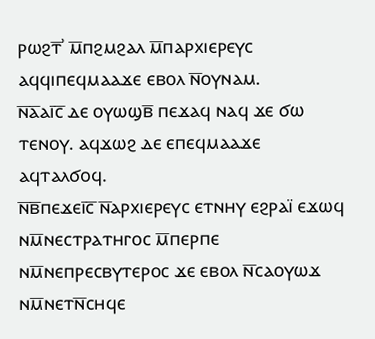ⲣⲱϩⲧ̅ʾ ⲙ̅ⲡϩⲙϩⲁⲗ ⲙ̅ⲡⲁⲣⲭⲓⲉⲣⲉⲩⲥ ⲁϥϥⲓⲡⲉϥⲙⲁⲁϫⲉ ⲉⲃⲟⲗ ⲛ̅ⲟⲩⲛⲁⲙ.
ⲛ̅ⲁ̅ⲁⲓ̅ⲥ̅ ⲇⲉ ⲟⲩⲱϣⲃ̅ ⲡⲉϫⲁϥ ⲛⲁϥ ϫⲉ ϭⲱ ⲧⲉⲛⲟⲩ. ⲁϥϫⲱϩ ⲇⲉ ⲉⲡⲉϥⲙⲁⲁϫⲉ ⲁϥⲧⲁⲗϭⲟϥ.
ⲛ̅ⲃ̅ⲡⲉϫⲉⲓ̅ⲥ̅ ⲛ̅ⲁⲣⲭⲓⲉⲣⲉⲩⲥ ⲉⲧⲛⲏⲩ ⲉϩⲣⲁⲓ̈ ⲉϫⲱϥ ⲛⲙ̅ⲛⲉⲥⲧⲣⲁⲧⲏⲅⲟⲥ ⲙ̅ⲡⲉⲣⲡⲉ ⲛⲙ̅ⲛⲉⲡⲣⲉⲥⲃⲩⲧⲉⲣⲟⲥ ϫⲉ ⲉⲃⲟⲗ ⲛ̅ⲥⲁⲟⲩⲱϫ ⲛⲙ̅ⲛⲉⲧⲛ̅ⲥⲏϥⲉ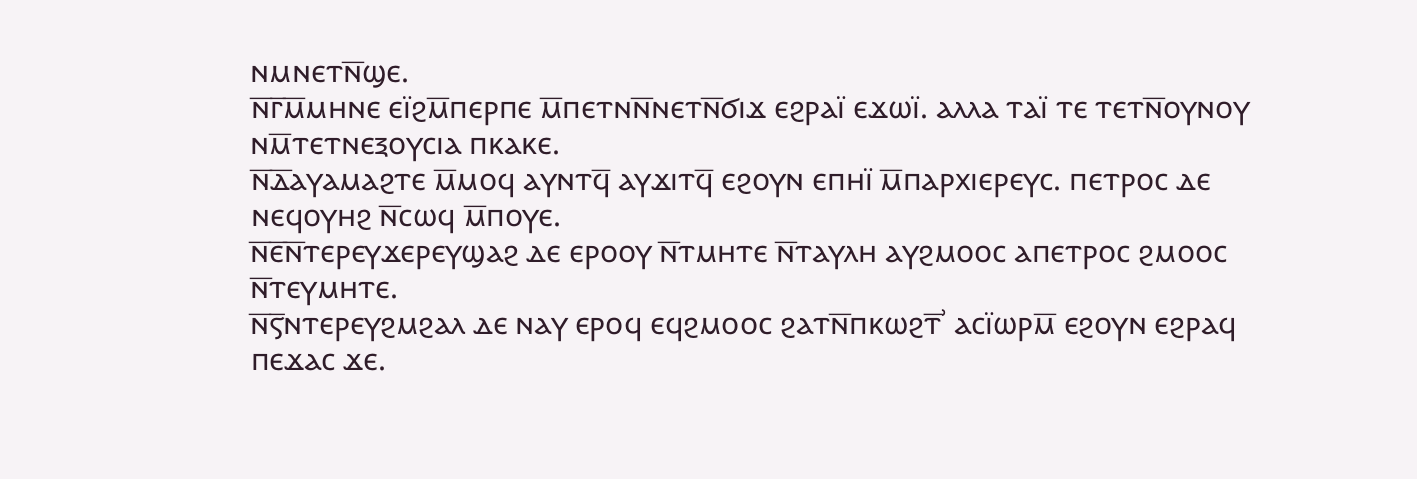ⲛⲙⲛⲉⲧⲛ̅ϣⲉ.
ⲛ̅ⲅ̅ⲙ̅ⲙⲏⲛⲉ ⲉⲓ̈ϩⲙ̅ⲡⲉⲣⲡⲉ ⲙ̅ⲡⲉⲧⲛⲛ̅ⲛⲉⲧⲛ̅ϭⲓϫ ⲉϩⲣⲁⲓ̈ ⲉϫⲱⲓ̈. ⲁⲗⲗⲁ ⲧⲁⲓ̈ ⲧⲉ ⲧⲉⲧⲛ̅ⲟⲩⲛⲟⲩ ⲛⲙ̅ⲧⲉⲧⲛⲉⲝⲟⲩⲥⲓⲁ ⲡⲕⲁⲕⲉ.
ⲛ̅ⲇ̅ⲁⲩⲁⲙⲁϩⲧⲉ ⲙ̅ⲙⲟϥ ⲁⲩⲛⲧϥ̅ ⲁⲩϫⲓⲧϥ̅ ⲉϩⲟⲩⲛ ⲉⲡⲏⲓ̈ ⲙ̅ⲡⲁⲣⲭⲓⲉⲣⲉⲩⲥ. ⲡⲉⲧⲣⲟⲥ ⲇⲉ ⲛⲉϥⲟⲩⲏϩ ⲛ̅ⲥⲱϥ ⲙ̅ⲡⲟⲩⲉ.
ⲛ̅ⲉ̅ⲛ̅ⲧⲉⲣⲉⲩϫⲉⲣⲉⲩϣⲁϩ ⲇⲉ ⲉⲣⲟⲟⲩ ⲛ̅ⲧⲙⲏⲧⲉ ⲛ̅ⲧⲁⲩⲗⲏ ⲁⲩϩⲙⲟⲟⲥ ⲁⲡⲉⲧⲣⲟⲥ ϩⲙⲟⲟⲥ ⲛ̅ⲧⲉⲩⲙⲏⲧⲉ.
ⲛ̅ⲋ̅ⲛⲧⲉⲣⲉⲩϩⲙϩⲁⲗ ⲇⲉ ⲛⲁⲩ ⲉⲣⲟϥ ⲉϥϩⲙⲟⲟⲥ ϩⲁⲧⲛ̅ⲡⲕⲱϩⲧ̅ʾ ⲁⲥⲓ̈ⲱⲣⲙ̅ ⲉϩⲟⲩⲛ ⲉϩⲣⲁϥ ⲡⲉϫⲁⲥ ϫⲉ.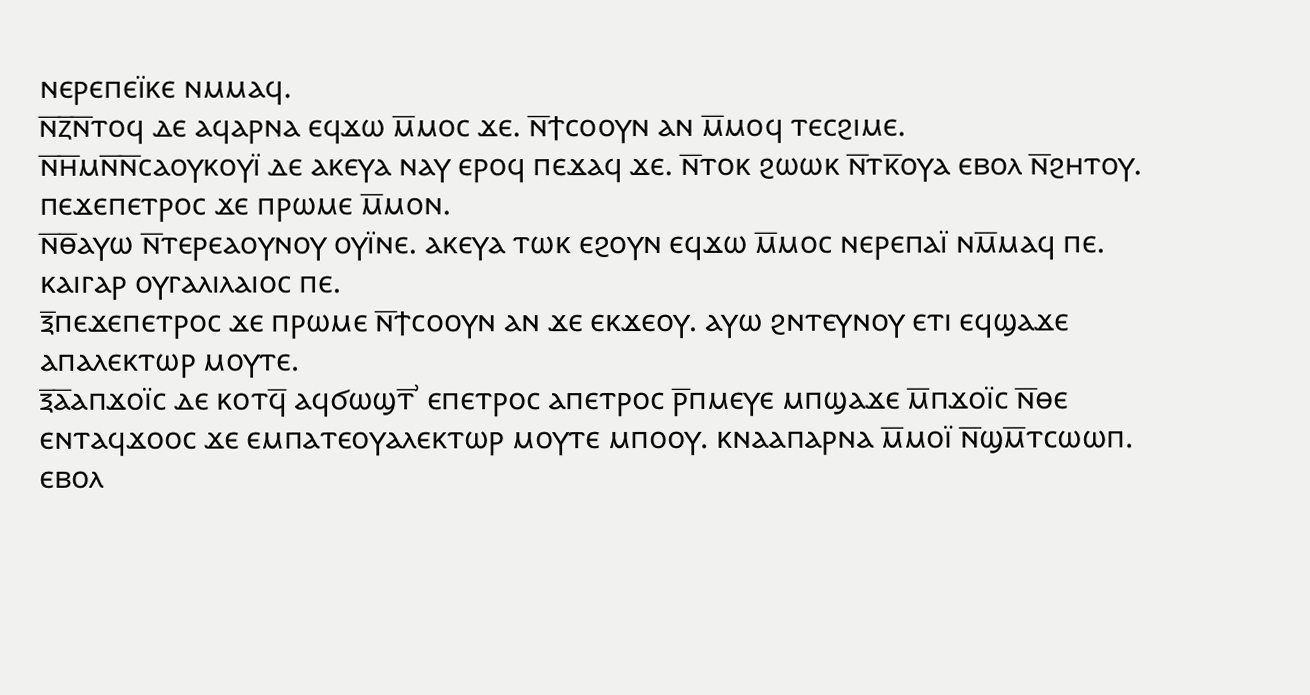ⲛⲉⲣⲉⲡⲉⲓ̈ⲕⲉ ⲛⲙⲙⲁϥ.
ⲛ̅ⲍ̅ⲛ̅ⲧⲟϥ ⲇⲉ ⲁϥⲁⲣⲛⲁ ⲉϥϫⲱ ⲙ̅ⲙⲟⲥ ϫⲉ. ⲛ̅ϯⲥⲟⲟⲩⲛ ⲁⲛ ⲙ̅ⲙⲟϥ ⲧⲉⲥϩⲓⲙⲉ.
ⲛ̅ⲏ̅ⲙⲛ̅ⲛ̅ⲥⲁⲟⲩⲕⲟⲩⲓ̈ ⲇⲉ ⲁⲕⲉⲩⲁ ⲛⲁⲩ ⲉⲣⲟϥ ⲡⲉϫⲁϥ ϫⲉ. ⲛ̅ⲧⲟⲕ ϩⲱⲱⲕ ⲛ̅ⲧⲕ̅ⲟⲩⲁ ⲉⲃⲟⲗ ⲛ̅ϩⲏⲧⲟⲩ. ⲡⲉϫⲉⲡⲉⲧⲣⲟⲥ ϫⲉ ⲡⲣⲱⲙⲉ ⲙ̅ⲙⲟⲛ.
ⲛ̅ⲑ̅ⲁⲩⲱ ⲛ̅ⲧⲉⲣⲉⲁⲟⲩⲛⲟⲩ ⲟⲩⲓ̈ⲛⲉ. ⲁⲕⲉⲩⲁ ⲧⲱⲕ ⲉϩⲟⲩⲛ ⲉϥϫⲱ ⲙ̅ⲙⲟⲥ ⲛⲉⲣⲉⲡⲁⲓ̈ ⲛⲙ̅ⲙⲁϥ ⲡⲉ. ⲕⲁⲓⲅⲁⲣ ⲟⲩⲅⲁⲗⲓⲗⲁⲓⲟⲥ ⲡⲉ.
ⲝ̅ⲡⲉϫⲉⲡⲉⲧⲣⲟⲥ ϫⲉ ⲡⲣⲱⲙⲉ ⲛ̅ϯⲥⲟⲟⲩⲛ ⲁⲛ ϫⲉ ⲉⲕϫⲉⲟⲩ. ⲁⲩⲱ ϩⲛⲧⲉⲩⲛⲟⲩ ⲉⲧⲓ ⲉϥϣⲁϫⲉ ⲁⲡⲁⲗⲉⲕⲧⲱⲣ ⲙⲟⲩⲧⲉ.
ⲝ̅ⲁ̅ⲁⲡϫⲟⲓ̈ⲥ ⲇⲉ ⲕⲟⲧϥ̅ ⲁϥϭⲱϣⲧ̅ʾ ⲉⲡⲉⲧⲣⲟⲥ ⲁⲡⲉⲧⲣⲟⲥ ⲣ̅ⲡⲙⲉⲩⲉ ⲙⲡϣⲁϫⲉ ⲙ̅ⲡϫⲟⲓ̈ⲥ ⲛ̅ⲑⲉ ⲉⲛⲧⲁϥϫⲟⲟⲥ ϫⲉ ⲉⲙⲡⲁⲧⲉⲟⲩⲁⲗⲉⲕⲧⲱⲣ ⲙⲟⲩⲧⲉ ⲙⲡⲟⲟⲩ. ⲕⲛⲁⲁⲡⲁⲣⲛⲁ ⲙ̅ⲙⲟⲓ̈ ⲛ̅ϣⲙ̅ⲧⲥⲱⲱⲡ.
ⲉⲃⲟⲗ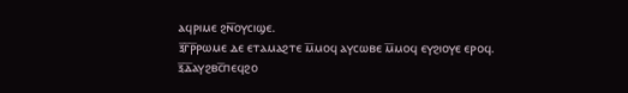ⲁϥⲣⲓⲙⲉ ϩⲛ̅ⲟⲩⲥⲓϣⲉ.
ⲝ̅ⲅ̅ⲣ̅ⲣⲱⲙⲉ ⲇⲉ ⲉⲧⲁⲙⲁϩⲧⲉ ⲙ̅ⲙⲟϥ ⲁⲩⲥⲱⲃⲉ ⲙ̅ⲙⲟϥ ⲉⲩϩⲓⲟⲩⲉ ⲉⲣⲟϥ.
ⲝ̅ⲇ̅ⲁⲩϩⲃⲥ̅ⲡⲉϥϩⲟ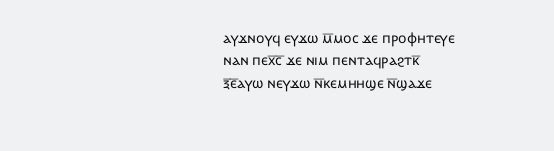ⲁⲩϫⲛⲟⲩϥ ⲉⲩϫⲱ ⲙ̅ⲙⲟⲥ ϫⲉ ⲡⲣⲟⲫⲏⲧⲉⲩⲉ ⲛⲁⲛ ⲡⲉⲭ̅ⲥ̅ ϫⲉ ⲛⲓⲙ ⲡⲉⲛⲧⲁϥⲣⲁϩⲧⲕ̅
ⲝ̅ⲉ̅ⲁⲩⲱ ⲛⲉⲩϫⲱ ⲛ̅ⲕⲉⲙⲏⲏϣⲉ ⲛ̅ϣⲁϫⲉ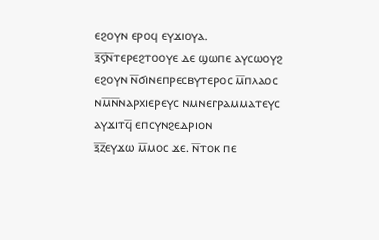ⲉϩⲟⲩⲛ ⲉⲣⲟϥ ⲉⲩϫⲓⲟⲩⲁ.
ⲝ̅ⲋ̅ⲛ̅ⲧⲉⲣⲉϩⲧⲟⲟⲩⲉ ⲇⲉ ϣⲱⲡⲉ ⲁⲩⲥⲱⲟⲩϩ ⲉϩⲟⲩⲛ ⲛ̅ϭⲓⲛⲉⲡⲣⲉⲥⲃⲩⲧⲉⲣⲟⲥ ⲙ̅ⲡⲗⲁⲟⲥ ⲛⲙ̅ⲛ̅ⲛⲁⲣⲭⲓⲉⲣⲉⲩⲥ ⲛⲙⲛⲉⲅⲣⲁⲙⲙⲁⲧⲉⲩⲥ ⲁⲩϫⲓⲧϥ̅ ⲉⲡⲥⲩⲛϩⲉⲇⲣⲓⲟⲛ
ⲝ̅ⲍ̅ⲉⲩϫⲱ ⲙ̅ⲙⲟⲥ ϫⲉ. ⲛ̅ⲧⲟⲕ ⲡⲉ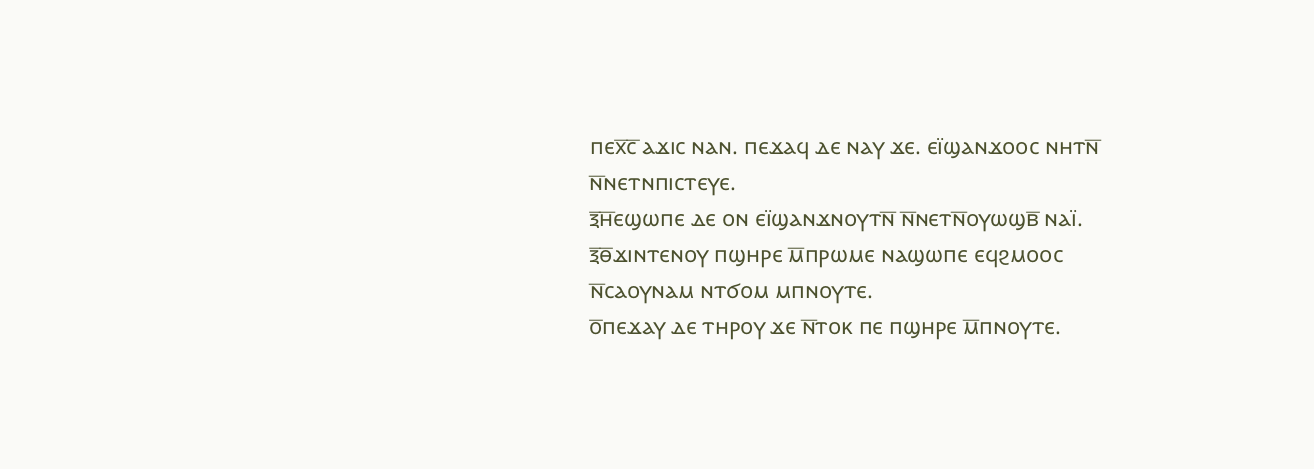ⲡⲉⲭ̅ⲥ̅ ⲁϫⲓⲥ ⲛⲁⲛ. ⲡⲉϫⲁϥ ⲇⲉ ⲛⲁⲩ ϫⲉ. ⲉⲓ̈ϣⲁⲛϫⲟⲟⲥ ⲛⲏⲧⲛ̅ ⲛ̅ⲛⲉⲧⲛⲡⲓⲥⲧⲉⲩⲉ.
ⲝ̅ⲏ̅ⲉϣⲱⲡⲉ ⲇⲉ ⲟⲛ ⲉⲓ̈ϣⲁⲛϫⲛⲟⲩⲧⲛ̅ ⲛ̅ⲛⲉⲧⲛ̅ⲟⲩⲱϣⲃ̅ ⲛⲁⲓ̈.
ⲝ̅ⲑ̅ϫⲓⲛⲧⲉⲛⲟⲩ ⲡϣⲏⲣⲉ ⲙ̅ⲡⲣⲱⲙⲉ ⲛⲁϣⲱⲡⲉ ⲉϥϩⲙⲟⲟⲥ ⲛ̅ⲥⲁⲟⲩⲛⲁⲙ ⲛⲧϭⲟⲙ ⲙⲡⲛⲟⲩⲧⲉ.
ⲟ̅ⲡⲉϫⲁⲩ ⲇⲉ ⲧⲏⲣⲟⲩ ϫⲉ ⲛ̅ⲧⲟⲕ ⲡⲉ ⲡϣⲏⲣⲉ ⲙ̅ⲡⲛⲟⲩⲧⲉ.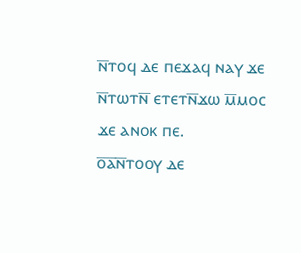ⲛ̅ⲧⲟϥ ⲇⲉ ⲡⲉϫⲁϥ ⲛⲁⲩ ϫⲉ ⲛ̅ⲧⲱⲧⲛ̅ ⲉⲧⲉⲧⲛ̅ϫⲱ ⲙ̅ⲙⲟⲥ ϫⲉ ⲁⲛⲟⲕ ⲡⲉ.
ⲟ̅ⲁ̅ⲛ̅ⲧⲟⲟⲩ ⲇⲉ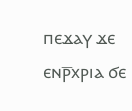ⲡⲉϫⲁⲩ ϫⲉ ⲉⲛⲣ̅ⲭⲣⲓⲁ ϭⲉ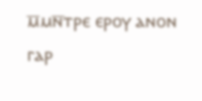ⲙ̅ⲙⲛ̅ⲧⲣⲉ ⲉⲣⲟⲩ ⲁⲛⲟⲛ ⲅⲁⲣ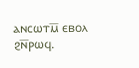ⲁⲛⲥⲱⲧⲙ̅ ⲉⲃⲟⲗ ϩⲛ̅ⲣⲱϥ.